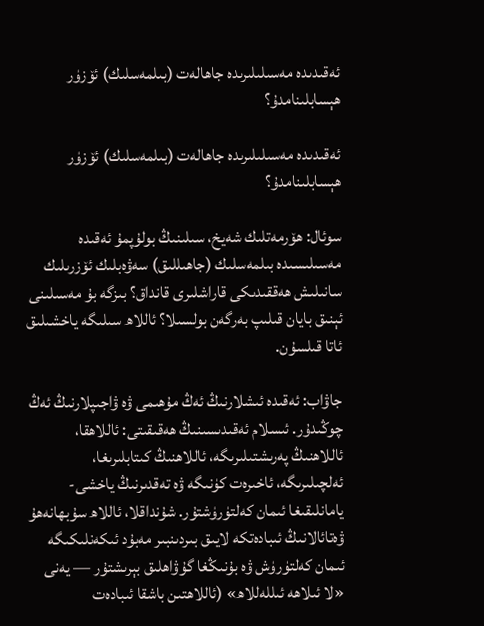ئەقىدىدە مەسىلىلىرىدە جاھالەت (بىلمەسلىك) ئۆزۈر ھېسابلىنامدۇ؟

ئەقىدىدە مەسىلىلىرىدە جاھالەت (بىلمەسلىك) ئۆزۈر ھېسابلىنامدۇ؟

سوئال: ھۆرمەتلىك شەيخ، سىلىنىڭ بولۇپمۇ ئەقىدە مەسىلىسىدە بىلمەسلىك (جاھىللىق) سەۋەبلىك ئۆزرىلىك سانىلىش ھەققىدىكى قاراشلىرى قانداق؟ بىزگە بۇ مەسىلىنى ئېنىق بايان قىلىپ بەرگەن بولسىلا؟ ئاللاھ سىلىگە ياخشىلىق ئاتا قىلسۇن.

جاۋاب: ئەقىدە ئىشلارنىڭ ئەڭ مۇھىمى ۋە ۋاجىپلارنىڭ ئەڭ چوڭىدۇر. ئىسلام ئەقىدىسىنىڭ ھەقىقىتى: ئاللاھقا، ئاللاھنىڭ پەرىشتىلىرىگە، ئاللاھنىڭ كىتابلىرىغا، ئەلچىلىرىگە، ئاخىرەت كۈنىگە ۋە تەقدىرنىڭ ياخشى-يامانلىقىغا ئىمان كەلتۈرۈشتۇر. شۇنداقلا، ئاللاھ سۇبھانەھۇ ۋەتائالانىڭ ئىبادەتكە لايىق بىردىنبىر مەبۇد ئىكەنلىكىگە ئىمان كەلتۈرۈش ۋە بۇنىڭغا گۇۋاھلىق بېرىشتۇر — يەنى «لا ئىلاھە ئىللەللاھ» (ئاللاھتىن باشقا ئىبادەت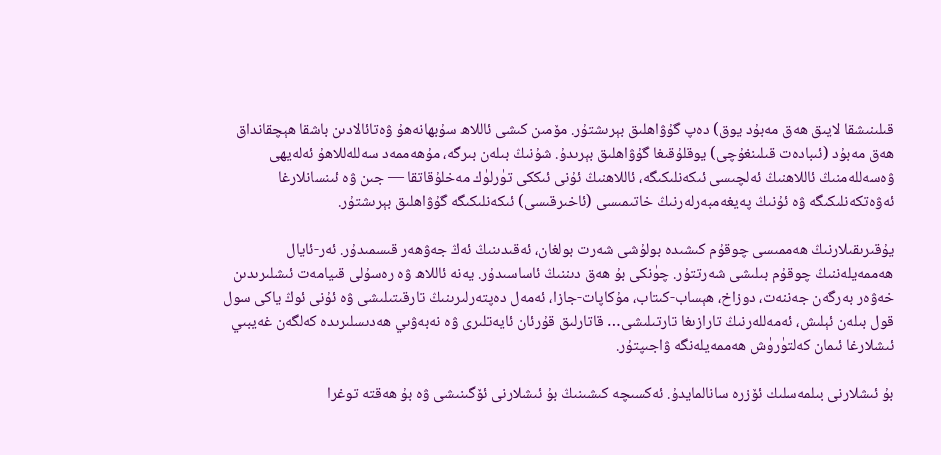قىلىنىشقا لايىق ھەق مەبۇد يوق) دەپ گۇۋاھلىق بېرىشتۇر. مۆمىن كىشى ئاللاھ سۇبھانەھۇ ۋەتائالادىن باشقا ھېچقانداق ھەق مەبۇد (ئىبادەت قىلىنغۇچى) يوقلۇقىغا گۇۋاھلىق بېرىدۇ. شۇنىڭ بىلەن بىرگە، مۇھەممەد سەللەللاھۇ ئەلەيھى ۋەسەللەمنىڭ ئاللاھنىڭ ئەلچىسى ئىكەنلىكىگە، ئاللاھنىڭ ئۇنى ئىككى تۈرلۈك مەخلۇقاتقا — جىن ۋە ئىنسانلارغا ئەۋەتكەنلىكىگە ۋە ئۇنىڭ پەيغەمبەرلەرنىڭ خاتىمىسى (ئاخىرقىسى) ئىكەنلىكىگە گۇۋاھلىق بېرىشتۇر.

يۇقىرىقىلارنىڭ ھەممىسى چوقۇم كىشىدە بولۇشى شەرت بولغان، ئەقىدىنىڭ ئەڭ جەۋھەر قىسمىدۇر. ئەر-ئايال ھەممەيلەننىڭ چوقۇم بىلىشى شەرتتۇر. چۈنكى بۇ ھەق دىننىڭ ئاساسىدۇر. يەنە ئاللاھ ۋە رەسۇلى قىيامەت ئىشلىرىدىن خەۋەر بەرگەن جەننەت، دوزاخ، ھېساب-كىتاب، مۇكاپات-جازا، ئەمەل دەپتەرلىرىنىڭ تارقىتىلىشى ۋە ئۇنى ئوڭ ياكى سول قول بىلەن ئېلىش، ئەمەللەرنىڭ تارازىغا تارتىلىشى… قاتارلىق قۇرئان ئايەتلىرى ۋە نەبەۋىي ھەدىسلىرىدە كەلگەن غەيبىي ئىشلارغا ئىمان كەلتۈرۈش ھەممەيلەنگە ۋاجىپتۇر.

بۇ ئىشلارنى بىلمەسلىك ئۆزرە سانالمايدۇ. ئەكسىچە كىشىنىڭ بۇ ئىشلارنى ئۆگىنىشى ۋە بۇ ھەقتە توغرا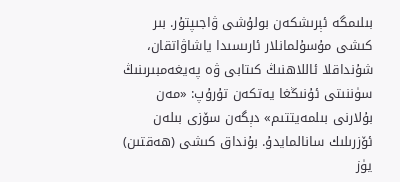بىلىمگە ئېرىشكەن بولۇشى ۋاجىپتۇر. بىر كىشى مۇسۇلمانلار ئارىسىدا ياشاۋاتقان، شۇنداقلا ئاللاھنىڭ كىتابى ۋە پەيغەمبىرىنىڭ سۈننىتى ئۇنىڭغا يەتكەن تۇرۇپ: «مەن بۇلارنى بىلمەيتتىم» دېگەن سۆزى بىلەن ئۆزرىلىك سانالمايدۇ. بۇنداق كىشى (ھەقتىن) يۈز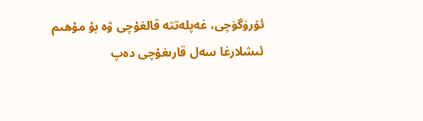ئۆرۈگۈچى، غەپلەتتە قالغۇچى ۋە بۇ مۇھىم ئىشلارغا سەل قارىغۇچى دەپ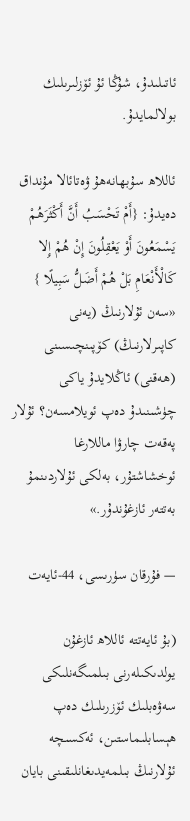ئاتىلىدۇ، شۇڭا ئۇ ئۆزلىرىلىك بولالمايدۇ.

ئاللاھ سۇبھانەھۇ ۋەتائالا مۇنداق دەيدۇ: {أَمْ تَحْسَبُ أَنَّ أَكْثَرَهُمْ يَسْمَعُونَ أَوْ يَعْقِلُونَ إِنْ هُمْ إِلا كَالْأَنْعَامِ بَلْ هُمْ أَضَلُّ سَبِيلًا } «سەن ئۇلارنىڭ (يەنى كاپىرلارنىڭ) كۆپىنچىسىنى (ھەقنى) ئاڭلايدۇ ياكى چۈشىنىدۇ دەپ ئويلامسەن؟ ئۇلار پەقەت چارۋا ماللارغا ئوخشاشتۇر، بەلكى ئۇلاردىنمۇ بەتتەر ئازغۇندۇر.»

— فۇرقان سۈرىسى، 44-ئايەت

(بۇ ئايەتتە ئاللاھ ئازغۇن يولدىكىلەرنى بىلمىگەنلىكى سەۋەبلىك ئۆزرىلىك دەپ ھېسابلىماستىن، ئەكسىچە ئۇلارنىڭ بىلمەيدىغانلىقىنى بايان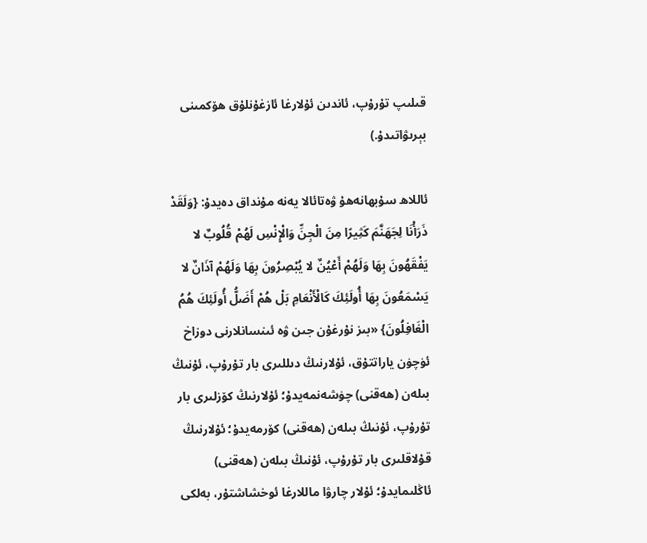قىلىپ تۇرۇپ، ئاندىن ئۇلارغا ئازغۇنلۇق ھۆكمىنى بېرىۋاتىدۇ.)

ئاللاھ سۇبھانەھۇ ۋەتائالا يەنە مۇنداق دەيدۇ: {وَلَقَدْ ذَرَأْنَا لِجَهَنَّمَ كَثِيرًا مِنَ الْجِنِّ وَالْإِنْسِ لَهُمْ قُلُوبٌ لا يَفْقَهُونَ بِهَا وَلَهُمْ أَعْيُنٌ لا يُبْصِرُونَ بِهَا وَلَهُمْ آذَانٌ لا يَسْمَعُونَ بِهَا أُولَئِكَ كَالْأَنْعَامِ بَلْ هُمْ أَضَلُّ أُولَئِكَ هُمُ الْغَافِلُونَ} «بىز نۇرغۇن جىن ۋە ئىنسانلارنى دوزاخ ئۈچۈن ياراتتۇق، ئۇلارنىڭ دىللىرى بار تۇرۇپ، ئۇنىڭ بىلەن (ھەقنى) چۈشەنمەيدۇ؛ ئۇلارنىڭ كۆزلىرى بار تۇرۇپ، ئۇنىڭ بىلەن (ھەقنى) كۆرمەيدۇ؛ ئۇلارنىڭ قۇلاقلىرى بار تۇرۇپ، ئۇنىڭ بىلەن (ھەقنى) ئاڭلىمايدۇ؛ ئۇلار چارۋا ماللارغا ئوخشاشتۇر، بەلكى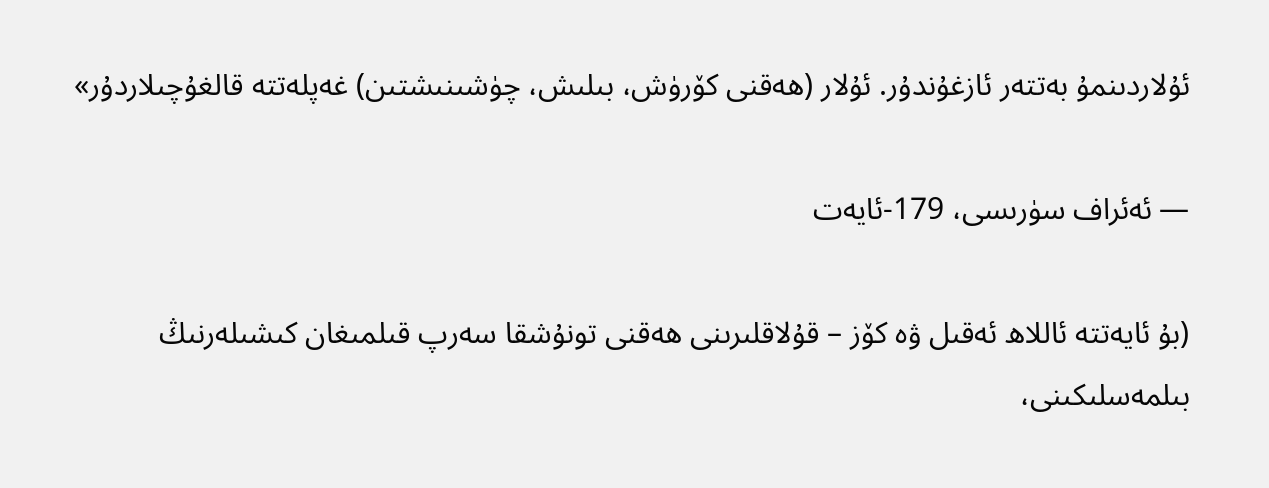ئۇلاردىنمۇ بەتتەر ئازغۇندۇر. ئۇلار (ھەقنى كۆرۈش، بىلىش، چۈشىنىشتىن) غەپلەتتە قالغۇچىلاردۇر»

— ئەئراف سۈرىسى، 179-ئايەت

(بۇ ئايەتتە ئاللاھ ئەقىل ۋە كۆز – قۇلاقلىرىنى ھەقنى تونۇشقا سەرپ قىلمىغان كىشىلەرنىڭ بىلمەسلىكىنى،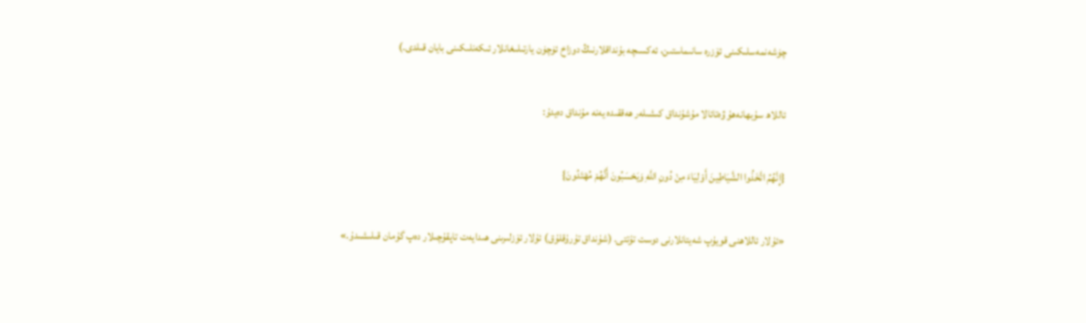چۈشەنمەسلىكىنى ئۆزرە سانىماستىن، ئەكسىچە بۇنداقلارنىڭ دوزاخ ئۈچۈن يارتىلىغانلار ئىكەنلىكىنى بايان قىلدى.)

ئاللاھ سۇبھانەھۇ ۋەتائالا مۇشۇنداق كىشىلەر ھەققىدە يەنە مۇنداق دەيدۇ:

{إِنَّهُمُ اتَّخَذُوا الشَّيَاطِينَ أَوْلِيَاءَ مِنْ دُونِ اللَّهِ وَيَحْسَبُونَ أَنَّهُمْ مُهْتَدُونَ}

«ئۇلار ئاللاھنى قويۇپ شەيتانلارنى دوست تۇتتى. (شۇنداق تۇرۇقلۇق) ئۇلار ئۆزلىرىنى ھىدايەت تاپقۇچىلار دەپ گۇمان قىلىشىدۇ.»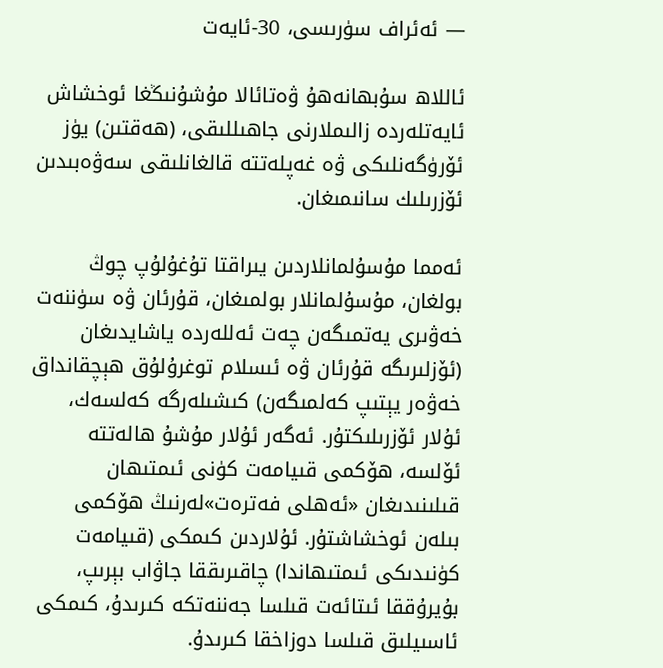— ئەئراف سۈرىسى، 30-ئايەت

ئاللاھ سۇبھانەھۇ ۋەتائالا مۇشۇنىڭغا ئوخشاش ئايەتلەردە زالىملارنى جاھىللىقى، (ھەقتىن) يۈز ئۆرۈگەنلىكى ۋە غەپلەتتە قالغانلىقى سەۋەبىدىن ئۆزرىلىك سانىمىغان.

ئەمما مۇسۇلمانلاردىن يىراقتا تۇغۇلۇپ چوڭ بولغان، مۇسۇلمانلار بولمىغان، قۇرئان ۋە سۈننەت خەۋىرى يەتمىگەن چەت ئەللەردە ياشايدىغان (ئۆزلىرىگە قۇرئان ۋە ئىسلام توغرۇلۇق ھېچقانداق خەۋەر يېتىپ كەلمىگەن) كىشىلەرگە كەلسەك، ئۇلار ئۆزرىلىكتۇر. ئەگەر ئۇلار مۇشۇ ھالەتتە ئۆلسە، ھۆكمى قىيامەت كۈنى ئىمتىھان قىلىنىدىغان «ئەھلى فەترەت»لەرنىڭ ھۆكمى بىلەن ئوخشاشتۇر. ئۇلاردىن كىمكى (قىيامەت كۈنىدىكى ئىمتىھاندا) چاقىرىققا جاۋاب بېرىپ، بۇيرۇققا ئىتائەت قىلسا جەننەتكە كىرىدۇ، كىمكى ئاسىيلىق قىلسا دوزاخقا كىرىدۇ.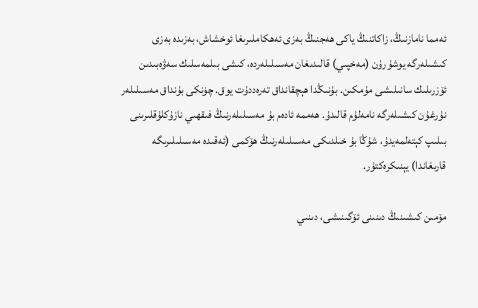ئەمما نامازنىڭ، زاكاتنىڭ ياكى ھەجنىڭ بەزى ئەھكاملىرىغا ئوخشاش، بەزىدە بەزى كىشىلەرگە يوشۇرۇن (مەخپىي) قالىدىغان مەسىلىلەردە، كىشى بىلمەسلىك سەۋەبىدىن ئۆزرىلىك سانىلىشى مۇمكىن. بۇنىڭدا ھېچقانداق تەرەددۇت يوق. چۈنكى بۇنداق مەسىلىلەر نۇرغۇن كىشىلەرگە نامەلۇم قالىدۇ. ھەممە ئادەم بۇ مەسىلىلەرنىڭ فىقھىي نازۇكلۇقلىرىنى بىلىپ كېتەلمەيدۇ، شۇڭا بۇ خىلدىكى مەسىلىلەرنىڭ ھۆكمى (ئەقىدە مەسىلىلىرىگە قارىغاندا) يېنىكرەكتۇر.

مۆمىن كىشىنىڭ دىنىنى ئۆگىنىشى، دىنىي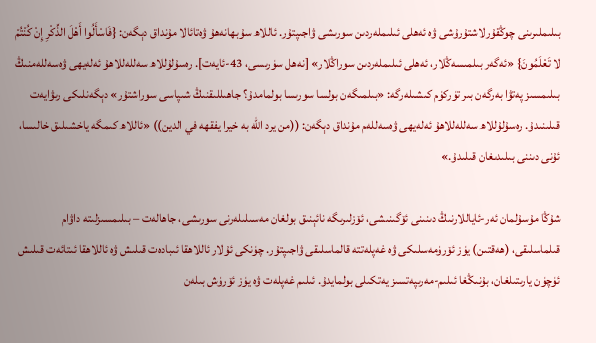بىلىملىرىنى چوڭقۇرلاشتۇرۇشى ۋە ئەھلى ئىلىملەردىن سورىشى ۋاجىپتۇر. ئاللاھ سۇبھانەھۇ ۋەتائالا مۇنداق دېگەن: {فَاسْأَلُوا أَهْلَ الذِّكْرِ إِنْ كُنْتُمْ لا تَعْلَمُونَ} «ئەگەر بىلمىسەڭلار، ئەھلى ئىلىملەردىن سوراڭلار» [نەھل سۈرىسى، 43-ئايەت]. رەسۇلۇللاھ سەللەللاھۇ ئەلەيھى ۋەسەللەمنىڭ بىلىمسىز پەتۋا بەرگەن بىر تۈركۈم كىشىلەرگە: «بىلمىگەن بولسا سورىسا بولمامدۇ؟ جاھىللىقنىڭ شىپاسى سوراشتۇر» دېگەنلىكى رىۋايەت قىلىنىدۇ. رەسۇلۇللاھ سەللەللاھۇ ئەلەيھى ۋەسەللەم مۇنداق دېگەن: ((من يرد الله به خيرا يفقهه في الدين)) «ئاللاھ كىمگە ياخشىلىق خالىسا، ئۇنى دىننى بىلىدىغان قىلىدۇ.»

شۇڭا مۇسۇلمان ئەر-ئاياللارنىڭ دىنىنى ئۆگىنىشى، ئۆزلىرىگە نائېنىق بولغان مەسىلىلەرنى سورىشى، جاھالەت – بىلىمسىزلىتە داۋام قىلماسلىقى، (ھەقتىن) يۈز ئۆرۈمەسلىكى ۋە غەپلەتتە قالماسلىقى ۋاجىپتۇر. چۈنكى ئۇلار ئاللاھقا ئىبادەت قىلىش ۋە ئاللاھقا ئىتائەت قىلىش ئۈچۈن يارىتىلغان، بۇنىڭغا ئىلىم-مەرىپەتسىز يەتكىلى بولمايدۇ. ئىلىم غەپلەت ۋە يۈز ئۆرۈش بىلەن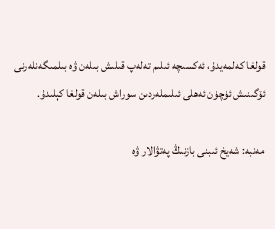قولغا كەلمەيدۇ، ئەكسىچە ئىلىم تەلەپ قىلىش بىلەن ۋە بىلمىگەنلەرنى ئۆگىنىش ئۈچۈن ئەھلى ئىلىملەردىن سوراش بىلەن قولغا كېلىدۇ.

مەنبە: شەيخ ئىبنى بازنىڭ پەتۋالار ۋە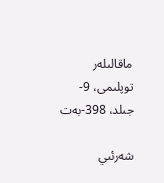ماقالىلەر توپلىمى، 9-جىلد، 398-بەت

شەرئىي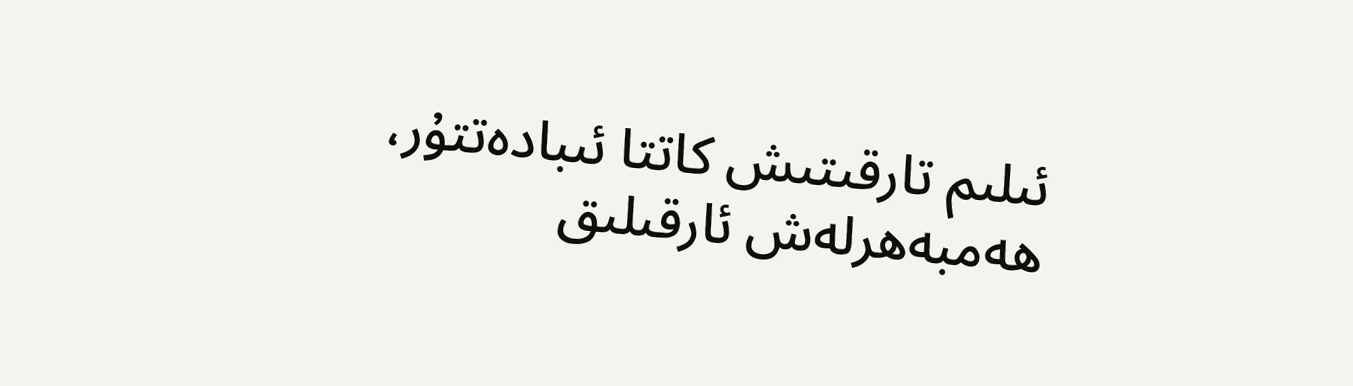ئىلىم تارقىتىش كاتتا ئىبادەتتۇر، ھەمبەھرلەش ئارقىلىق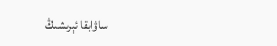ساۋابقا ئېرىشىڭ